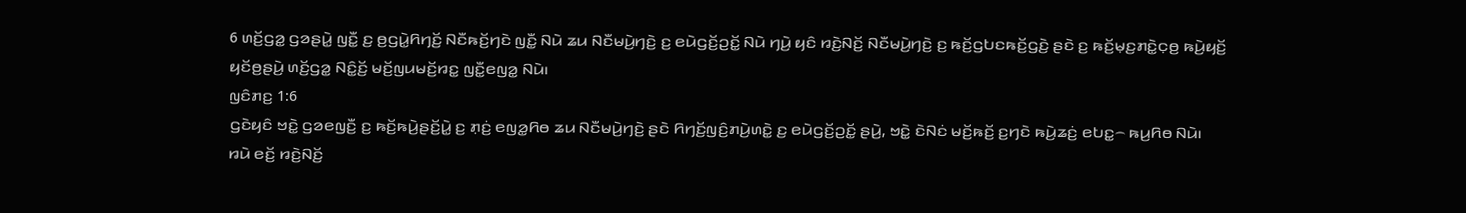6 ꤛꤢꤩ꤬ꤞꤤ꤭ ꤞꤤꤔꤣꤧ꤭ ꤜꤢꤪ꤭ ꤢ꤬ ꤥ꤬ꤞꤣꤧ꤭ꤖꤚꤢꤩ꤬ ꤡꤢꤪꤒꤢꤩ꤬ꤚꤢꤧ ꤜꤢꤪ꤭ ꤡꤣꤧ ꤘꤣ ꤡꤢꤪꤗꤣꤧ꤬ꤚꤢꤧ꤬ ꤢ꤬ ꤕꤣꤧꤞꤢꤩ꤬ꤑꤢꤩ꤭ ꤡꤣꤧ ꤚꤣꤧ꤬ ꤟꤢꤨ ꤙꤢꤧ꤬ꤡꤢꤩ꤬ ꤡꤢꤪꤗꤣꤧ꤬ꤚꤢꤧ꤬ ꤢ꤬ ꤒꤢꤩ꤬ꤞꤝꤢꤒꤢꤩ꤬ꤞꤢꤧ꤬ ꤔꤢꤧ ꤢ꤬ ꤒꤢꤩ꤬ꤗ꤫ꤢ꤬ꤊꤢꤧ꤭ꤍ꤫ꤥ꤬ ꤒꤣꤧ꤬ꤟꤢꤩ꤬ ꤟꤢꤩꤥ꤬ꤔꤣꤧ꤬ ꤛꤢꤩ꤬ꤞꤤ꤭ ꤡꤢꤨ꤭ꤢꤩ꤬ ꤗꤢꤩ꤬ꤜꤣꤗꤢꤩ꤬ꤙꤢ꤭ ꤜꤢꤪ꤭ꤕꤜꤤ꤭ ꤡꤣꤧ꤯
ꤜꤢꤨꤊꤢ꤬ 1:6
ꤞꤢꤧꤟꤢꤨ ꤠꤢꤧ꤭ ꤞꤤꤕꤜꤢꤪ꤬ ꤢ꤬ ꤒꤢꤩ꤬ꤒꤣꤧ꤬ꤔꤢꤩ꤬ꤣꤧ꤭ ꤢ꤬ ꤊ꤫ꤢꤦ꤬ ꤕꤜꤤ꤭ꤖꤥ ꤘꤣ ꤡꤢꤪꤗꤣꤧ꤬ꤚꤢꤧ꤬ ꤔꤢꤧ ꤖꤚꤢꤩ꤬ꤜꤢꤨ꤬ꤊꤣꤧ꤬ꤛꤢꤧ꤭ ꤢ꤬ ꤕꤣꤧꤞꤢꤩ꤬ꤑꤢꤩ꤭ ꤔꤣꤧ꤬, ꤠꤢꤧ꤭ ꤢꤧꤡꤢꤦ ꤗꤢꤩ꤬ꤒꤢꤩ꤬ ꤢ꤬ꤚꤢꤧ ꤒꤣꤧ꤬ꤘꤢꤦ꤬ ꤕꤝꤢ꤭꤮ ꤒꤣ꤬ꤖꤥ ꤡꤣꤧ꤯
ꤙꤣꤧ ꤕꤢꤩ꤬ ꤙꤢꤧ꤬ꤡꤢꤩ꤬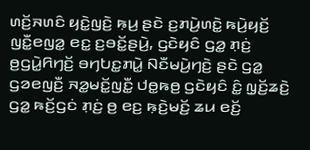ꤛꤢꤩ꤬ꤏꤛꤢꤨ ꤟꤢꤧ꤭ꤜꤢꤧ꤬ ꤒ꤫ꤣ꤬ ꤔꤢꤧ ꤢ꤬ꤊꤣꤧ꤬ꤛꤢꤧ꤭ ꤒꤣꤧ꤬ꤟꤢꤩ꤬ ꤜꤢꤪ꤭ꤕꤜꤤ꤭ ꤕꤢ꤭ ꤢ꤬ꤋꤢꤩ꤭ꤔꤣꤧ꤬, ꤞꤢꤧꤟꤢꤨ ꤞꤤ꤭ ꤊ꤫ꤢꤦ꤬ ꤥ꤬ꤞꤣꤧ꤭ꤖꤚꤢꤩ꤬ ꤋꤚꤝꤢ꤭ꤊꤣꤧ꤭ ꤡꤢꤪꤗꤣꤧ꤬ꤚꤢꤧ꤬ ꤔꤢꤧ ꤞꤤ꤭ ꤞꤤꤕꤜꤢꤪ꤬ ꤏꤤ꤭ꤗꤢꤩ꤭ꤜꤢꤪ꤭ ꤓꤥ꤭ꤒꤥ꤬ ꤞꤢꤧꤟꤢꤨ ꤢꤨ꤭ ꤜ꤫ꤢꤩ꤬ꤘꤢꤧ꤬ ꤞꤤ꤭ ꤒꤢꤩ꤬ꤞꤢꤦ ꤊ꤫ꤢꤦ꤬ ꤥ꤬ ꤕꤢ꤬ ꤒ꤫ꤢꤧ꤬ꤗꤢꤩ꤬ ꤘꤣ ꤕꤢꤩ꤬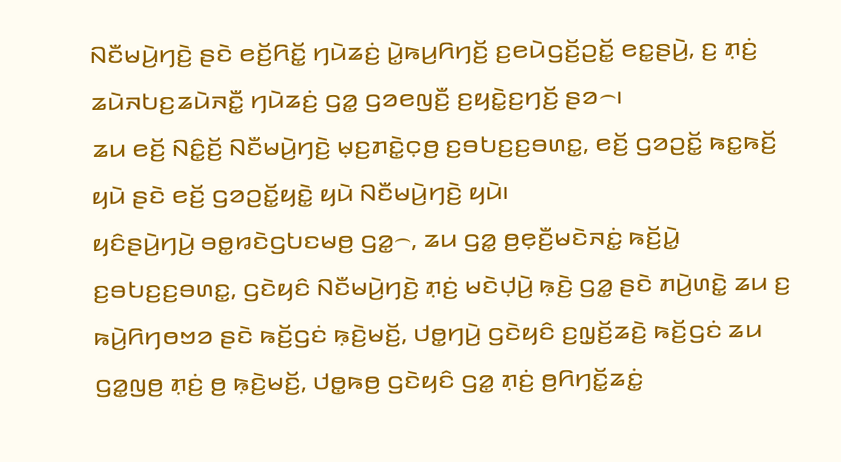ꤡꤢꤪꤗꤣꤧ꤬ꤚꤢꤧ꤬ ꤔꤢꤧ ꤕꤢꤩ꤬ꤖꤢꤩ꤭ ꤚꤣꤧꤘꤢꤦ꤬ ꤣꤧ꤭ꤒꤣ꤬ꤖꤚꤢꤩ꤬ ꤢ꤬ꤕꤣꤧꤞꤢꤩ꤬ꤑꤢꤩ꤭ ꤕꤢ꤭ꤔꤣꤧ꤬, ꤢ꤬ ꤊ꤫ꤢꤦ꤬ ꤘꤣꤧꤏꤝꤢ꤬ꤘꤣꤧꤏꤢꤪ꤭ ꤚꤣꤧꤘꤢꤦ꤬ ꤞꤤ꤭ ꤞꤤꤕꤜꤢꤪ꤬ ꤢ꤬ꤟꤢꤧ꤭ꤢ꤬ꤚꤢꤩ꤬ ꤔꤤ꤮꤯
ꤘꤣ ꤕꤢꤩ꤬ ꤡꤢꤨ꤭ꤢꤩ꤬ ꤡꤢꤪꤗꤣꤧ꤬ꤚꤢꤧ꤬ ꤗ꤫ꤢ꤬ꤊꤢꤧ꤭ꤍ꤫ꤥ꤬ ꤢ꤬ꤋꤝꤢ꤬ꤢ꤬ꤋꤛꤢ꤭, ꤕꤢꤩ꤬ ꤞꤤꤑꤢꤩ꤭ ꤒꤢ꤭ꤒꤢꤩ꤬ ꤟꤣꤧ ꤔꤢꤧ ꤕꤢꤩ꤬ ꤞꤤꤑꤢꤩ꤭ꤟꤢꤧ꤭ ꤟꤣꤧ ꤡꤢꤪꤗꤣꤧ꤬ꤚꤢꤧ꤬ ꤟꤣꤧ꤯
ꤟꤢꤨꤔꤣꤧ꤬ꤚꤣꤧ꤬ ꤋꤥ꤭ꤙꤢꤧꤞꤝꤢꤗꤥ꤬ ꤞꤤ꤭꤮, ꤘꤣ ꤞꤤ꤭ ꤥ꤬ꤕ꤫ꤢꤪ꤬ꤗꤢꤧꤏꤢꤦ꤭ ꤒꤢꤩ꤬ꤣꤧ꤭ ꤢ꤬ꤋꤝꤢ꤬ꤢ꤬ꤋꤛꤢ꤭, ꤞꤢꤧꤟꤢꤨ ꤡꤢꤪꤗꤣꤧ꤬ꤚꤢꤧ꤬ ꤊ꤫ꤢꤦ꤬ ꤗꤢꤧꤓ꤫ꤣꤧ꤬ ꤒ꤫ꤢꤧ꤬ ꤞꤤ꤭ ꤔꤢꤧ ꤊꤣꤧ꤬ꤛꤢꤧ꤭ ꤘꤣ ꤢ꤬ ꤒꤣꤧ꤬ꤖꤚꤥꤠꤤ ꤔꤢꤧ ꤒꤢꤩ꤬ꤞꤢꤦ ꤒ꤫ꤢꤧ꤬ꤗꤢꤩ꤬, ꤓꤥ꤭ꤚꤣꤧ꤬ ꤞꤢꤧꤟꤢꤨ ꤢ꤬ꤜ꤫ꤢꤩ꤬ꤘꤢꤧ꤬ ꤒꤢꤩ꤬ꤞꤢꤦ ꤘꤣ ꤞꤤ꤭ꤜꤥ꤬ ꤊ꤫ꤢꤦ꤬ ꤥ꤬ ꤒ꤫ꤢꤧ꤬ꤗꤢꤩ꤬, ꤓꤥ꤭ꤒꤥ꤬ ꤞꤢꤧꤟꤢꤨ ꤞꤤ꤭ ꤊ꤫ꤢꤦ꤬ ꤥ꤬ꤖꤚꤢꤩ꤭ꤘꤢꤦ꤭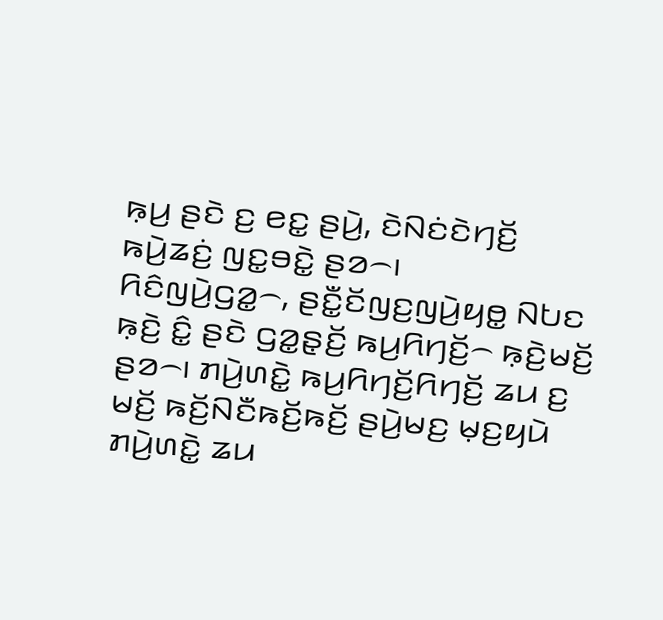ꤒ꤫ꤣ꤬ ꤔꤢꤧ ꤢ꤬ ꤕꤢ꤭ ꤔꤣꤧ꤬, ꤢꤧꤡꤢꤦꤢꤧꤚꤢꤩ꤬ ꤒꤣꤧ꤬ꤘꤢꤦ꤬ ꤜꤢ꤭ꤋꤢꤧ꤭ ꤔꤤ꤮꤯
ꤖꤢꤨꤜꤣꤧ꤬ꤞꤤ꤭꤮, ꤔꤢꤪ꤭ꤢꤩꤜꤢ꤬ꤜꤣꤧ꤬ꤟꤥ꤭ ꤡꤝꤢ ꤒ꤫ꤢꤧ꤬ ꤢꤨ꤭ ꤔꤢꤧ ꤞꤤ꤭ꤔ꤫ꤢꤩ꤬ ꤒꤣ꤬ꤖꤚꤢꤩ꤬꤮ ꤒ꤫ꤢꤧ꤬ꤗꤢꤩ꤬ ꤔꤤ꤮꤯ ꤊꤣꤧ꤬ꤛꤢꤧ꤭ ꤒꤣ꤬ꤖꤚꤢꤩ꤬ꤖꤚꤢꤩ꤬ ꤘꤣ ꤢ꤬ ꤗꤢꤩ꤬ ꤒꤢꤩ꤬ꤡꤢꤪꤒꤢꤩ꤬ꤒꤢꤩ꤬ ꤔꤣꤧ꤬ꤗꤢ꤬ ꤗ꤫ꤢ꤬ꤟꤣꤧ ꤊꤣꤧ꤬ꤛꤢꤧ꤭ ꤘꤣ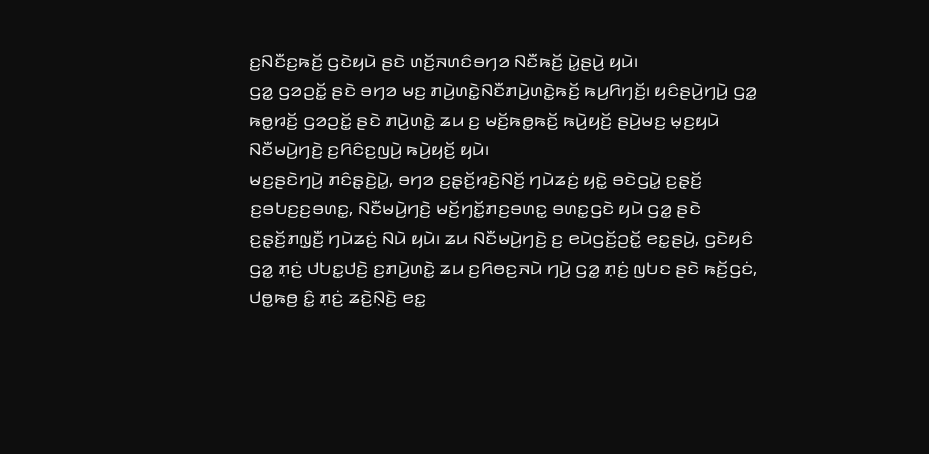ꤢ꤬ꤡꤢꤪꤢ꤬ꤒꤢꤩ꤬ ꤞꤢꤧꤟꤣꤧ ꤔꤢꤧ ꤛꤢꤩ꤬ꤏꤛꤢꤨꤋꤚꤤ ꤡꤢꤪꤒꤢꤩ꤬ ꤣꤧ꤭ꤔꤣꤧ꤬ ꤟꤣꤧ꤯
ꤞꤤ꤭ ꤞꤤꤑꤢꤩ꤭ ꤔꤢꤧ ꤋꤚꤤ ꤗꤢ꤬ ꤊꤣꤧ꤬ꤛꤢꤧ꤭ꤡꤢꤪꤊꤣꤧ꤬ꤛꤢꤧ꤭ꤒꤢꤩ꤬ ꤒꤣ꤬ꤖꤚꤢꤩ꤬꤯ ꤟꤢꤨꤔꤣꤧ꤬ꤚꤣꤧ꤬ ꤞꤤ꤭ ꤒꤥ꤭ꤙꤢꤩ꤬ ꤞꤤꤑꤢꤩ꤭ ꤔꤢꤧ ꤊꤣꤧ꤬ꤛꤢꤧ꤭ ꤘꤣ ꤢ꤬ ꤗꤢꤩ꤬ꤒꤥ꤭ꤒꤢꤩ꤬ ꤒꤣꤧ꤬ꤟꤢꤩ꤬ ꤔꤣꤧ꤬ꤗꤢ꤬ ꤗ꤫ꤢ꤬ꤟꤣꤧ ꤡꤢꤪꤗꤣꤧ꤬ꤚꤢꤧ꤬ ꤢ꤬ꤖꤢꤨꤢ꤬ꤜꤣꤧ꤬ ꤒꤣꤧ꤬ꤟꤢꤩ꤬ ꤟꤣꤧ꤯
ꤗꤢ꤬ꤔꤢꤧꤚꤣꤧ꤬ ꤊꤢꤨꤔ꤫ꤢꤧ꤬ꤣꤧ꤭, ꤋꤚꤤ ꤢ꤬ꤔ꤫ꤢꤩ꤬ꤙꤢꤧ꤬ꤡꤢꤩ꤬ ꤚꤣꤧꤘꤢꤦ꤬ ꤟꤢꤧ꤭ ꤋꤢꤧꤞꤣꤧ꤭ ꤢ꤬ꤔ꤫ꤢꤩ꤬ ꤢ꤬ꤋꤝꤢ꤬ꤢ꤬ꤋꤛꤢ꤭, ꤡꤢꤪꤗꤣꤧ꤬ꤚꤢꤧ꤬ ꤗꤢꤩ꤬ꤚꤢꤩ꤭ꤊꤢ꤬ꤋꤛꤢ꤭ ꤋꤛꤢ꤭ꤞꤢꤧ ꤟꤣꤧ ꤞꤤ꤭ ꤔꤢꤧ ꤢ꤬ꤔ꤫ꤢꤩ꤬ꤊꤜ꤫ꤢꤪ꤬ ꤚꤣꤧꤘꤢꤦ꤬ ꤡꤣꤧ ꤟꤣꤧ꤯ ꤘꤣ ꤡꤢꤪꤗꤣꤧ꤬ꤚꤢꤧ꤬ ꤢ꤬ ꤕꤣꤧꤞꤢꤩ꤬ꤑꤢꤩ꤭ ꤕꤢ꤭ꤔꤣꤧ꤬, ꤞꤢꤧꤟꤢꤨ ꤞꤤ꤭ ꤊ꤫ꤢꤦ꤬ ꤓꤝꤢ꤭ꤓꤢꤧ꤬ ꤢ꤬ꤊꤣꤧ꤬ꤛꤢꤧ꤭ ꤘꤣ ꤢ꤬ꤖꤥꤢ꤬ꤏꤣꤧ ꤚꤣꤧ꤬ ꤞꤤ꤭ ꤊ꤫ꤢꤦ꤬ ꤜꤝꤢ ꤔꤢꤧ ꤒꤢꤩ꤬ꤞꤢꤦ, ꤓꤥ꤭ꤒꤥ꤬ ꤢꤨ꤭ ꤊ꤫ꤢꤦ꤬ ꤘꤢꤧ꤬ꤡ꤫ꤢꤧ꤬ ꤕꤢ꤭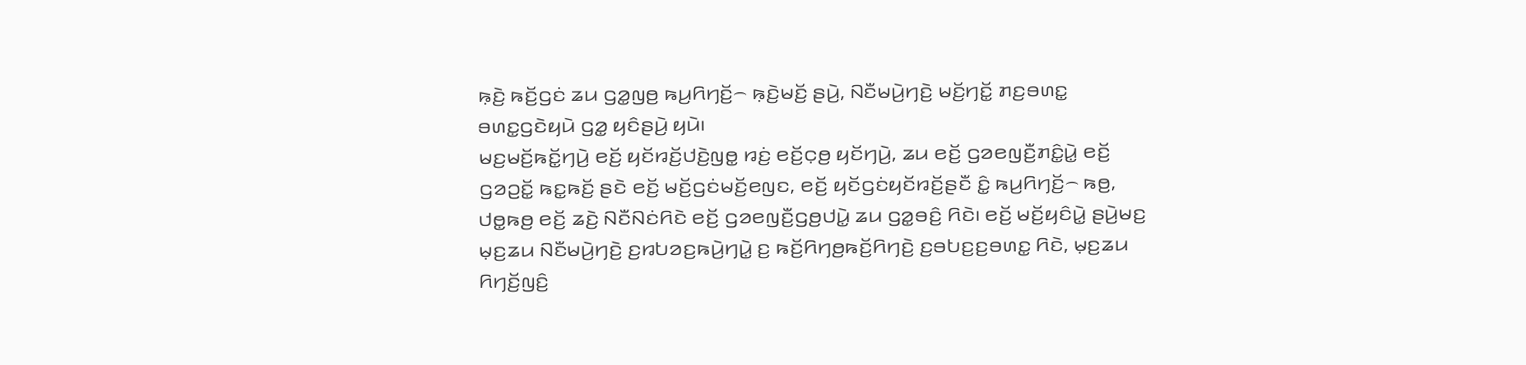ꤒ꤫ꤢꤧ꤬ ꤒꤢꤩ꤬ꤞꤢꤦ ꤘꤣ ꤞꤤ꤭ꤜꤥ꤬ ꤒꤣ꤬ꤖꤚꤢꤩ꤬꤮ ꤒ꤫ꤢꤧ꤬ꤗꤢꤩ꤬ ꤔꤣꤧ꤬, ꤡꤢꤪꤗꤣꤧ꤬ꤚꤢꤧ꤬ ꤗꤢꤩ꤬ꤚꤢꤩ꤭ ꤊꤢ꤬ꤋꤛꤢ꤭ ꤋꤛꤢ꤭ꤞꤢꤧꤟꤣꤧ ꤞꤤ꤭ ꤟꤢꤨꤔꤣꤧ꤬ ꤟꤣꤧ꤯
ꤗꤢ꤬ꤗꤢꤩ꤬ꤒꤢꤩ꤭ꤚꤣꤧ꤬ ꤕꤢꤩ꤬ ꤟꤢꤩꤙꤢꤩ꤬ꤓꤢꤧ꤬ꤜꤥ꤭ ꤙꤢꤦ꤬ ꤕꤢꤩ꤬ꤍ꤫ꤥ꤬ ꤟꤢꤩꤚꤣꤧ꤬, ꤘꤣ ꤕꤢꤩ꤬ ꤞꤤꤕꤜꤢꤪ꤬ꤊꤢꤨ꤭ꤣꤧ꤭ ꤕꤢꤩ꤬ ꤞꤤꤑꤢꤩ꤭ ꤒꤢ꤭ꤒꤢꤩ꤬ ꤔꤢꤧ ꤕꤢꤩ꤬ ꤗꤢꤩ꤬ꤞꤢꤦꤗꤢꤩ꤬ꤕꤜꤢ, ꤕꤢꤩ꤬ ꤟꤢꤩꤞꤢꤦꤟꤢꤩꤙꤢꤩ꤬ꤔꤢꤪ ꤢꤨ꤭ ꤒꤣ꤬ꤖꤚꤢꤩ꤬꤮ ꤒꤥ꤬, ꤓꤥ꤭ꤒꤥ꤬ ꤕꤢꤩ꤬ ꤘꤢꤧ꤬ ꤡꤢꤪꤡꤢꤦꤖꤢꤧ ꤕꤢꤩ꤬ ꤞꤤꤕꤜꤢꤪ꤬ꤞꤥ꤬ꤓꤣꤧ꤭ ꤘꤣ ꤞꤤ꤭ꤋꤢꤨ꤬ ꤖꤢꤧ꤯ ꤕꤢꤩ꤬ ꤗꤢꤩ꤬ꤟꤢꤨꤣꤧ꤭ ꤔꤣꤧ꤬ꤗꤢ꤬ ꤗ꤫ꤢ꤬ꤘꤣ ꤡꤢꤪꤗꤣꤧ꤬ꤚꤢꤧ꤬ ꤢ꤬ꤙꤝꤤꤢ꤬ꤒꤣꤧ꤬ꤚꤣꤧ꤭ ꤢ꤬ ꤒꤢꤩ꤬ꤖꤚꤥ꤬ꤒꤢꤩ꤬ꤖꤚꤢꤧ꤬ ꤢ꤬ꤋꤝꤢ꤬ꤢ꤬ꤋꤛꤢ꤭ ꤖꤢꤧ, ꤗ꤫ꤢ꤬ꤘꤣ ꤖꤚꤢꤩ꤬ꤜꤢꤨ꤬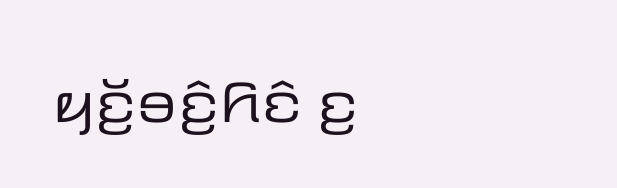ꤟꤢꤩ꤬ꤋꤢꤨ꤬ꤖꤢꤨ ꤢ꤬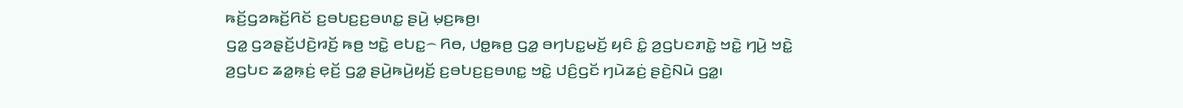ꤒꤢꤩ꤬ꤞꤤꤒꤢꤩ꤬ꤖꤢꤩ ꤢ꤬ꤋꤝꤢ꤬ꤢ꤬ꤋꤛꤢ꤭ ꤔꤣꤧ꤬ ꤗ꤫ꤢ꤬ꤒꤥ꤬꤯
ꤞꤤ꤭ ꤞꤤꤔ꤫ꤢꤩ꤬ꤓꤢꤧ꤬ꤙꤢꤩ꤬ ꤒꤥ꤬ ꤠꤢꤧ꤭ ꤕꤝꤢ꤭꤮ ꤖꤥ, ꤓꤥ꤭ꤒꤥ꤬ ꤞꤤ꤭ ꤋꤚꤝꤢ꤭ꤗꤢꤩ꤬ ꤟꤢꤨ ꤢꤨ꤭ ꤤ꤬ꤞꤝꤢꤊꤢꤧ꤭ ꤠꤢꤧ꤭ ꤚꤣꤧ꤬ ꤠꤢꤧ꤭ ꤤ꤬ꤞꤝꤢ ꤘꤤ꤭ꤒ꤫ꤢꤦ꤬ ꤕ꤫ꤢꤩ꤬ ꤞꤤ꤭ ꤔꤣꤧ꤬ꤒꤣꤧ꤬ꤟꤢꤩ꤬ ꤢ꤬ꤋꤝꤢ꤬ꤢ꤬ꤋꤛꤢ꤭ ꤠꤢꤧ꤭ ꤓꤢꤨ꤬ꤞꤢꤩ ꤚꤣꤧꤘꤢꤦ꤬ ꤔꤢꤧ꤬ꤡꤣꤧ ꤞꤤ꤭꤯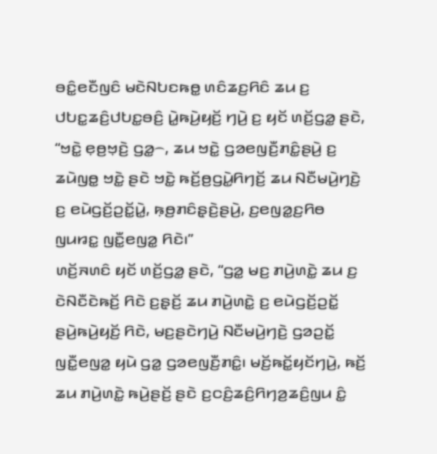ꤋꤢꤨ꤭ꤕꤢꤪꤜꤢꤨ ꤗꤢꤧꤡꤝꤢꤒꤥ꤭ ꤛꤢꤨꤘꤢ꤬ꤖꤢꤨ ꤘꤣ ꤢ꤬ ꤓꤝꤢ꤭ꤘꤢꤨ꤬ꤓꤝꤢ꤭ꤋꤢꤨ꤬ ꤣꤧ꤭ꤒꤣꤧ꤬ꤟꤢꤩ꤬ ꤚꤣꤧ꤬ ꤢ꤬ ꤟꤢꤩ ꤛꤢꤩ꤬ꤞꤤ꤭ ꤔꤢꤧ, “ꤠꤢꤧ꤭ ꤕ꤫ꤥ꤬ꤠ꤫ꤢꤧ꤬ ꤞꤤ꤭꤮, ꤘꤣ ꤠꤢꤧ꤭ ꤞꤤꤕꤜꤢꤪ꤬ꤊꤢꤨ꤭ꤔꤣꤧ꤬ ꤢ꤬ ꤘꤣꤧꤜꤥ꤭ ꤠꤢꤧ꤭ ꤔꤢꤧ ꤠꤢꤧ꤭ ꤒꤢꤩ꤬ꤥ꤬ꤞꤣꤧ꤭ꤖꤚꤢꤩ꤬ ꤘꤣ ꤡꤢꤪꤗꤣꤧ꤬ꤚꤢꤧ꤬ ꤢ꤬ ꤕꤣꤧꤞꤢꤩ꤬ꤑꤢꤩ꤭ꤣꤧ꤭, ꤒ꤫ꤥ꤬ꤊꤢꤨꤔ꤫ꤢꤧ꤬ꤔꤣꤧ꤬, ꤢ꤬ꤕꤜꤤ꤭ꤢ꤬ꤖꤥ ꤜꤣꤙꤢ꤭ ꤜꤢꤪ꤭ꤕꤜꤤ꤭ ꤖꤢꤧ꤯”
ꤛꤢꤩ꤬ꤏꤛꤢꤨ ꤟꤢꤩ ꤛꤢꤩ꤬ꤞꤤ꤭ ꤔꤢꤧ, “ꤞꤤ꤭ ꤗꤢ꤬ ꤊꤣꤧ꤬ꤛꤢꤧ꤭ ꤘꤣ ꤢ꤬ ꤢꤧꤡꤢꤪꤢꤧꤒꤢꤩ꤬ ꤖꤢꤧ ꤢ꤬ꤔ꤫ꤢꤩ꤬ ꤘꤣ ꤊꤣꤧ꤬ꤛꤢꤧ꤭ ꤢ꤬ ꤕꤣꤧꤞꤢꤩ꤬ꤑꤢꤩ꤭ ꤔꤣꤧ꤬ꤒꤣꤧ꤬ꤟꤢꤩ꤬ ꤖꤢꤧ, ꤗꤢ꤬ꤔꤢꤧꤚꤣꤧ꤬ ꤡꤢꤪꤗꤣꤧ꤬ꤚꤢꤧ꤬ ꤞꤤꤑꤢꤩ꤭ ꤜꤢꤪ꤭ꤕꤜꤤ꤭ ꤟꤣꤧ ꤞꤤ꤭ ꤞꤤꤕꤜꤢꤪ꤬ꤊꤢꤨ꤭꤯ ꤗꤢꤩ꤬ꤒꤢꤩ꤭ꤟꤢꤩꤚꤣꤧ꤬, ꤒꤢꤩ꤬ ꤘꤣ ꤊꤣꤧ꤬ꤛꤢꤧ꤭ ꤒꤣꤧ꤬ꤔꤢꤩ꤬ ꤔꤢꤧ ꤢ꤬ꤍꤢꤨ꤬ꤘꤢꤨ꤬ꤖꤚꤤ꤬ꤘꤢꤨ꤬ꤜꤣ ꤢꤨ꤭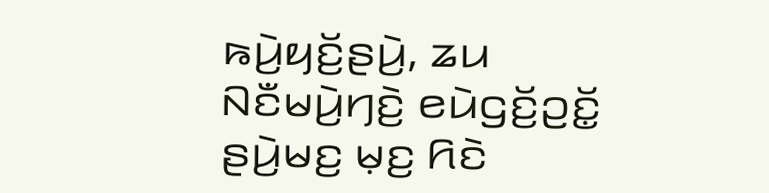ꤒꤣꤧ꤬ꤟꤢꤩ꤬ꤔꤣꤧ꤬, ꤘꤣ ꤡꤢꤪꤗꤣꤧ꤬ꤚꤢꤧ꤬ ꤕꤣꤧꤞꤢꤩ꤬ꤑꤢꤩ꤭ ꤔꤣꤧ꤬ꤗꤢ꤬ ꤗ꤫ꤢ꤬ ꤖꤢꤧ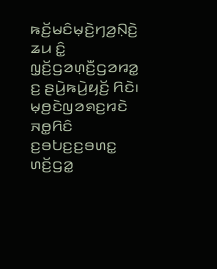ꤒꤢꤩ꤬ꤗꤢꤨꤗ꤫ꤢꤧ꤬ꤚꤤ꤬ꤡ꤫ꤢꤧ꤬ ꤘꤣ ꤢꤨ꤭ ꤜ꤫ꤢꤩ꤬ꤞꤤꤛ꤫ꤢꤪ꤬ꤞꤤꤙꤤ꤭ ꤢ꤬ ꤔꤣꤧ꤬ꤒꤣꤧ꤬ꤟꤢꤩ꤬ ꤖꤢꤧ꤯
ꤗ꤫ꤥ꤬ꤢꤧꤜꤤꤎꤢ꤬ꤙꤢꤧ ꤏꤥ꤭ꤖꤢꤨ ꤢ꤬ꤋꤝꤢ꤬ꤢ꤬ꤋꤛꤢ꤭ ꤛꤢꤩ꤬ꤞꤤ꤭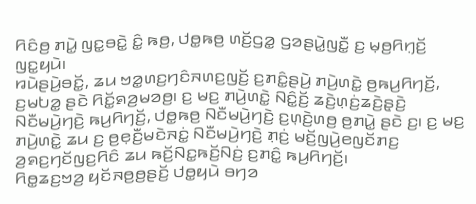ꤖꤢꤨꤥ꤬ ꤊꤣꤧ꤭ ꤜꤢ꤭ꤋꤢꤧ꤭ ꤢꤨ꤭ ꤒꤥ꤬, ꤓꤥ꤭ꤒꤥ꤬ ꤛꤢꤩ꤬ꤞꤤ꤭ ꤞꤤꤔꤣꤧ꤭ꤜꤢꤪ꤭ ꤢ꤬ ꤗ꤫ꤥ꤬ꤖꤚ꤫ꤢꤩ꤬ ꤜꤢ꤭ꤟꤣꤧ꤯
ꤙꤣꤧꤔꤣꤧ꤬ꤋꤢꤩ꤭, ꤘꤣ ꤠꤤ꤭ꤛꤢ꤬ꤚꤢꤨꤏꤛꤢ꤬ꤜꤢꤩ꤬ ꤢ꤬ꤊꤢꤨ꤭ꤔꤣꤧ꤬ ꤊꤣꤧ꤬ꤛꤢꤧ꤭ ꤥ꤬ꤒꤣ꤬ꤖꤚꤢꤩ꤬, ꤢ꤬ꤗꤝꤤ꤭ ꤔꤢꤧ ꤖꤢꤩ꤭ꤎꤤ꤬ꤗꤤꤥ꤬꤯ ꤢ꤬ ꤗꤢ꤬ ꤊꤣꤧ꤬ꤛꤢꤧ꤭ ꤡꤢꤨ꤭ꤢꤩ꤬ ꤘꤢꤧ꤬ꤛ꤫ꤢꤦ꤬ꤘꤢꤧ꤬ꤔ꤫ꤢꤧ꤬ ꤡꤢꤪꤗꤣꤧ꤬ꤚꤢꤧ꤬ ꤒꤣ꤬ꤖꤚꤢꤩ꤬, ꤓꤥ꤭ꤒꤥ꤬ ꤡꤢꤪꤗꤣꤧ꤬ꤚꤢꤧ꤬ ꤢ꤬ꤛ꤫ꤢꤧ꤬ꤛꤥ꤬ ꤥ꤬ꤊꤣꤧ꤭ ꤔꤢꤧ ꤢ꤬꤯ ꤢ꤬ ꤗꤢ꤬ ꤊꤣꤧ꤬ꤛꤢꤧ꤭ ꤘꤣ ꤢ꤬ ꤥ꤬ꤕ꤫ꤢꤪ꤬ꤗꤢꤧꤏꤢꤦ꤭ ꤡꤢꤪꤗꤣꤧ꤬ꤚꤢꤧ꤬ ꤊ꤫ꤢꤦ꤬ ꤗꤢꤩ꤬ꤜꤣꤧ꤬ꤕꤜꤢꤩꤊꤢ꤬ ꤤ꤬ꤎꤢ꤬ꤚꤢꤩꤜꤢ꤬ꤖꤢꤨ ꤘꤣ ꤒꤢꤩ꤬ꤡꤢ꤭ꤒꤢꤩ꤬ꤡꤢꤦ꤬ ꤢ꤬ꤊꤢꤨ꤭ ꤒꤣ꤬ꤖꤚꤢꤩ꤬꤯
ꤖꤥ꤭ꤘꤢ꤬ꤠꤤ꤬ ꤟꤢꤩꤏꤥ꤬ꤥ꤬ꤔꤢꤩ꤬ ꤓꤥ꤭ꤟꤣꤧ ꤋꤚꤤ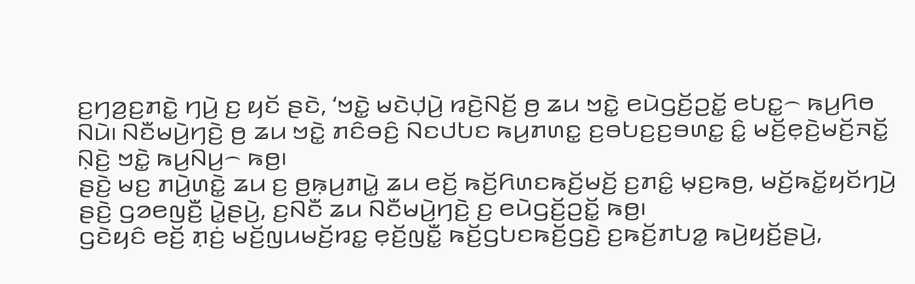ꤢ꤬ꤚꤤ꤬ꤢ꤬ꤊꤢꤧ꤭ ꤚꤣꤧ꤬ ꤢ꤬ ꤟꤢꤩ ꤔꤢꤧ, ‘ꤠꤢꤧ꤭ ꤗꤢꤧꤓ꤫ꤣꤧ꤬ ꤙꤢꤧ꤬ꤡꤢꤩ꤬ ꤥ꤬ ꤘꤣ ꤠꤢꤧ꤭ ꤕꤣꤧꤞꤢꤩ꤬ꤑꤢꤩ꤭ ꤕꤝꤢ꤭꤮ ꤒꤣ꤬ꤖꤥ ꤡꤣꤧ꤯ ꤡꤢꤪꤗꤣꤧ꤬ꤚꤢꤧ꤬ ꤥ꤬ ꤘꤣ ꤠꤢꤧ꤭ ꤊꤢꤨꤋꤢꤨ꤬ ꤡꤢꤓꤝꤢ ꤒꤣ꤬ꤊꤛꤢ꤭ ꤢ꤬ꤋꤝꤢ꤬ꤢ꤬ꤋꤛꤢ꤭ ꤢꤨ꤭ ꤗꤢꤩ꤬ꤕ꤫ꤢꤧ꤬ꤗꤢꤩ꤬ꤏꤢꤩ꤭ ꤡ꤫ꤢꤧ꤬ ꤠꤢꤧ꤭ ꤒꤣ꤬ꤡꤣ꤬꤮ ꤒꤥ꤬꤯
ꤔꤢꤧ꤬ ꤗꤢ꤬ ꤊꤣꤧ꤬ꤛꤢꤧ꤭ ꤘꤣ ꤢ꤬ ꤥ꤬ꤒ꤫ꤣ꤬ꤊꤣꤧ꤭ ꤘꤣ ꤕꤢꤩ꤬ ꤒꤢꤩ꤬ꤖꤛꤢꤒꤢꤩ꤬ꤗꤢꤩ꤬ ꤢ꤬ꤊꤢꤨ꤭ ꤗ꤫ꤢ꤬ꤒꤥ꤬, ꤗꤢꤩ꤬ꤒꤢꤩ꤭ꤟꤢꤩꤚꤣꤧ꤬ ꤔꤢꤧ꤬ ꤞꤤꤕꤜꤢꤪ꤬ ꤣꤧ꤭ꤔꤣꤧ꤬, ꤢ꤬ꤡꤢꤪ ꤘꤣ ꤡꤢꤪꤗꤣꤧ꤬ꤚꤢꤧ꤬ ꤢ꤬ ꤕꤣꤧꤞꤢꤩ꤬ꤑꤢꤩ꤭ ꤒꤥ꤬꤯
ꤞꤢꤧꤟꤢꤨ ꤕꤢꤩ꤬ ꤊ꤫ꤢꤦ꤬ ꤗꤢꤩ꤬ꤜꤣꤗꤢꤩ꤬ꤙꤢ꤭ ꤕ꤫ꤢꤩ꤬ꤜꤢꤪ꤭ ꤒꤢꤩ꤬ꤞꤝꤢꤒꤢꤩ꤬ꤞꤢꤧ꤬ ꤢ꤬ꤒꤢꤩ꤬ꤊꤝꤤ꤭ ꤒꤣꤧ꤬ꤟꤢꤩ꤬ꤔꤣꤧ꤬,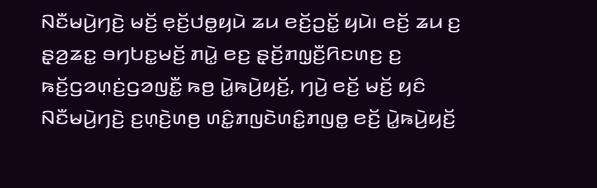ꤡꤢꤪꤗꤣꤧ꤬ꤚꤢꤧ꤬ ꤗꤢꤩ꤬ ꤕ꤫ꤢꤩ꤬ꤓꤥ꤭ꤟꤣꤧ ꤘꤣ ꤕꤢꤩ꤬ꤑꤢꤩ꤭ ꤟꤣꤧ꤯ ꤕꤢꤩ꤬ ꤘꤣ ꤢ꤬ ꤔ꤫ꤤ꤬ꤘꤢ꤭ ꤋꤚꤝꤢ꤭ꤗꤢꤩ꤬ ꤊꤣꤧ꤭ ꤕꤢ꤬ ꤔ꤫ꤢꤩ꤬ꤊꤜ꤫ꤢꤪ꤬ꤖꤢꤛꤢ꤬ ꤢ꤬ ꤒꤢꤩ꤬ꤞꤤꤛ꤫ꤢꤦ꤬ꤞꤤꤜꤢꤪ꤭ ꤒꤥ꤬ ꤣꤧ꤭ꤒꤣꤧ꤬ꤟꤢꤩ꤬, ꤚꤣꤧ꤬ ꤕꤢꤩ꤬ ꤗꤢꤩ꤬ ꤟꤢꤨ ꤡꤢꤪꤗꤣꤧ꤬ꤚꤢꤧ꤬ ꤢ꤬ꤛ꤫ꤢꤧ꤬ꤛꤥ꤬ ꤛꤢꤨ꤭ꤊꤜꤢꤧꤛꤢꤨ꤭ꤊꤜꤥ꤭ ꤕꤢꤩ꤬ ꤣꤧ꤭ꤒꤣꤧ꤬ꤟꤢꤩ꤬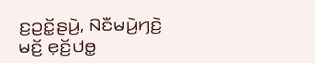ꤢ꤬ꤑꤢꤩ꤭ꤔꤣꤧ꤬, ꤡꤢꤪꤗꤣꤧ꤬ꤚꤢꤧ꤬ ꤗꤢꤩ꤬ ꤕ꤫ꤢꤩ꤬ꤓꤥ꤭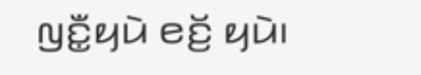ꤜꤢꤪ꤭ꤟꤣꤧ ꤕꤢꤩ꤬ ꤟꤣꤧ꤯